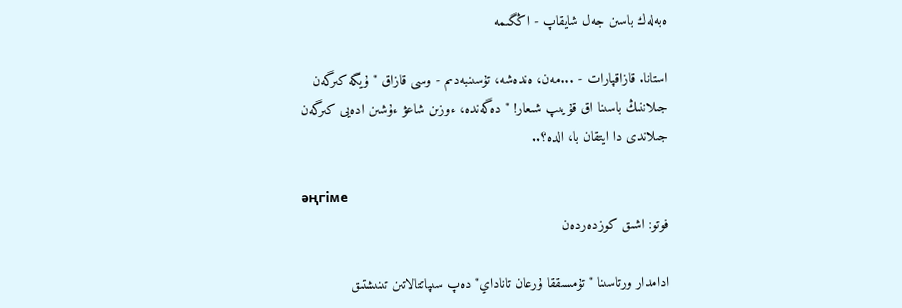ەبەلەك باسىن جەل شايقاپ - اڭگىمە

استانا. قازاقپارات - ...مەن، ەندەشە، تۇسىنبەدىم - وسى قازاق "ۇيگە كىرگەن جىلاننىڭ باسىنا اق قۇيىپ شىعار! " دەگەندە، ءوزىن شاعۋ ءۇشىن ادەيى كىرگەن جىلاندى دا ايتقان با، الدە؟..

әңгіме
فوتو: اشىق كوزدەردەن

ادامدار ورتاسىنا "تۇمسىققا ۇرعان تاناداي" دەپ سىپاتتالاتىن تىنىشتىق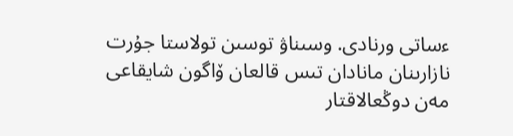ءساتى ورنادى. وسىناۋ توسىن تولاستا جۇرت نازارىنان مانادان تىس قالعان ۆاگون شايقاعى مەن دوڭعالاقتار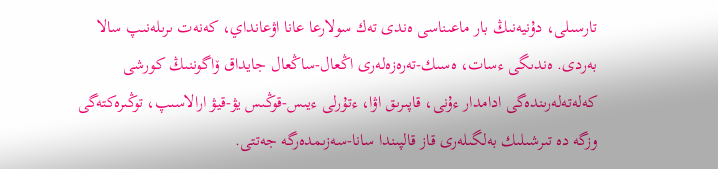تارسىلى، دۇنيەنىڭ بار ماعىناسى ەندى تەك سولارعا عانا اۋعانداي، كەنەت ىرىلەنىپ سالا بەردى. ەندىگى ءسات، ەسىك-تەرەزەلەرى اڭعال-ساڭعال جايداق ۆاگوننىڭ كورشى كەلەتەلەرىندەگى ادامدار ءۇنى، قاپىرىق اۋا، ءتۇرلى ءيىس-قوڭىس يۋ-قيۋ ارالاسىپ، توڭىرەكتەگى وزگە دە تىرشىلىك بەلگىلەرى قاز قالپىندا سانا-سەزىمدەرگە جەتتى.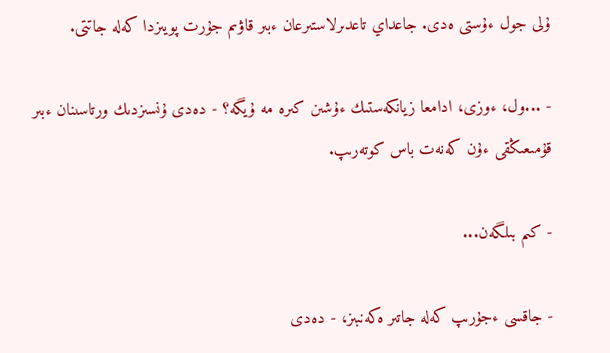ۇلى جول ءۇستى ەدى. جاعداي تاعدىرلاستىرعان ءبىر قاۋىم جۇرت پويىزدا كەلە جاتتى.

- ...ول، ءوزى، ادامعا زيانكەستىك ءۇشىن كىرە مە ۇيگە؟ - دەدى ۇنسىزدىك ورتاسىنان ءبىر قۇمىعىڭقى ءۇن كەنەت باس كوتەرىپ.

- كىم بىلگەن...

- جاقسى ءجۇرىپ كەلە جاتىر ەكەنبىز، - دەدى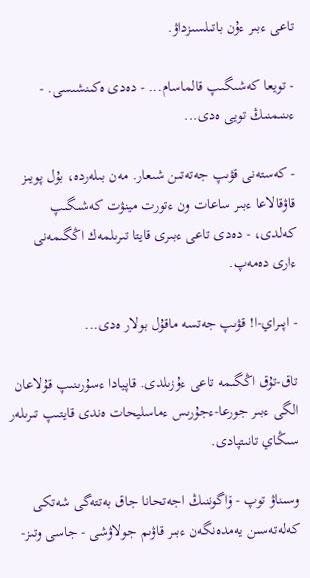تاعى ءبىر ءۇن باتىلسىزداۋ.

- تويعا كەشىگىپ قالماسام... - دەدى ەكىنشىسى. - ءىنىمنىڭ تويى ەدى...

- كەستەنى قۋىپ جەتەتىن شىعار. مەن بىلەردە، بۇل پويىز قاۋقالاعا ءبىر ساعات ون ءتورت مينۋت كەشىگىپ كەلدى، - دەدى تاعى ءبىرى قايتا تىرىلمەك اڭگىمەنى ءارى دەمەپ.

- اپىراي-ا! قۋىپ جەتسە ماقۇل بولار ەدى...

تاق-تۇق اڭگىمە تاعى ءۇزىلدى. قاپيادا ءسۇرىنىپ قۇلاعان الگى ءبىر جورعا-ءجۇرىس ءماسليحات ەندى قايتىپ تىرىلەر سىڭاي تانىتپادى.

وسىناۋ توپ - ۆاگوننىڭ اجەتحانا جاق بەتتەگى شەتكى كەلەتەسىن يەمدەنگەن ءبىر قاۋىم جولاۋشى - جاسى وتىز-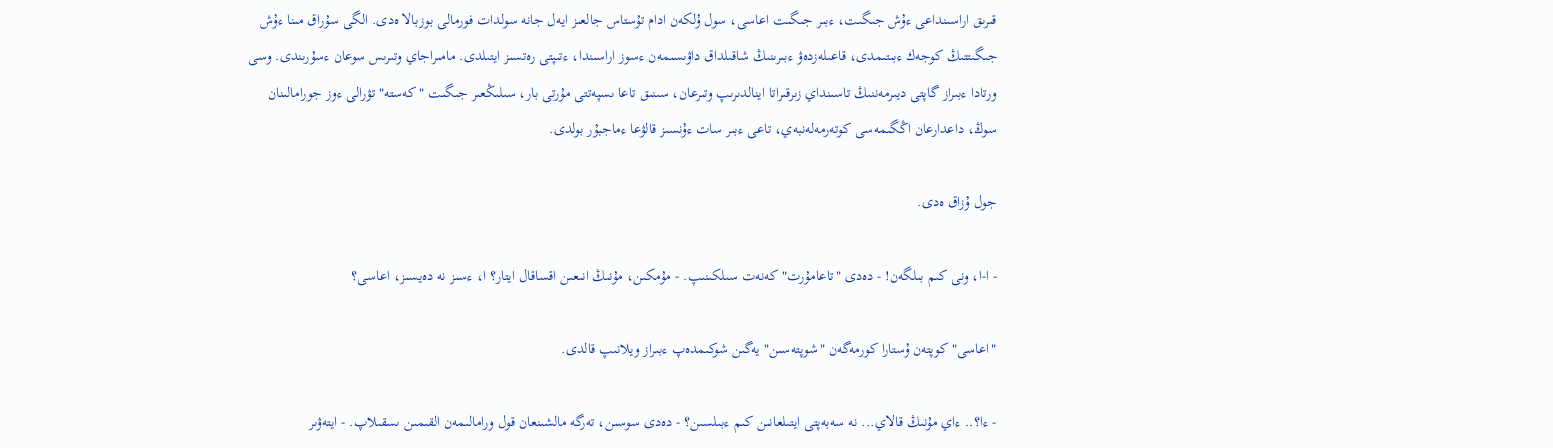قىرىق اراسىنداعى ءۇش جىگىت، ءبىر جىگىت اعاسى، سول ۇلكەن ادام تۇستاس جالعىز ايەل جانە سولدات فورمالى بوزبالا ەدى. الگى سۇراق مىنا ءۇش جىگىتتىڭ كوجەك ءبىتىمدى، قاعىلەزدەۋ ءبىرىنىڭ شاقىلداق داۋىسىمەن ءسوز اراسىندا، ءتىپتى رەتسىز ايتىلدى. مامىراجاي وتىرىس سوعان ءسۇرىندى. وسى ورتادا ءبىراز گاپتى ديىرمەننىڭ تاسىنداي زىرقىراتا اينالدىرىپ وتىرعان، سىنىق تاعا ىسپەتتى مۇرتى بار، سىلىڭعىر جىگىت "كەستە" تۋرالى ءوز جورامالىنان سوڭ، داعدارعان اڭگىمەسى كوتەرمەلەنبەي، تاعى ءبىر سات ءۇنسىز قالۋعا ءماجبۇر بولدى.

جول ۇزاق ەدى.

- ا-ا، ونى كىم بىلگەن! - دەدى "تاعامۇرت" كەنەت سىلكىنىپ. - مۇمكىن، مۇنىڭ انىعىن اقساقال ايتار؟ ا، ءسىز نە دەيسىز، اعاسى؟

"اعاسى" كوپتەن ۇستارا كورمەگەن "شوپتەسىن" يەگىن شوكىمدەپ ءبىراز ويلانىپ قالدى.

- ءا؟.. ءاي مۇنىڭ قالاي... نە سەبەپتى ايتىلعانىن كىم ءبىلسىن؟ - دەدى سوسىن، تەرگە مالشىنعان قول ورامالىمەن القىمىن ىسقىلاپ. - ايتەۋىر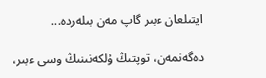ايتىلعان ءبىر گاپ مەن بىلەردە...

دەگەنمەن، توپتىڭ ۇلكەنىنىڭ وسى ءبىر،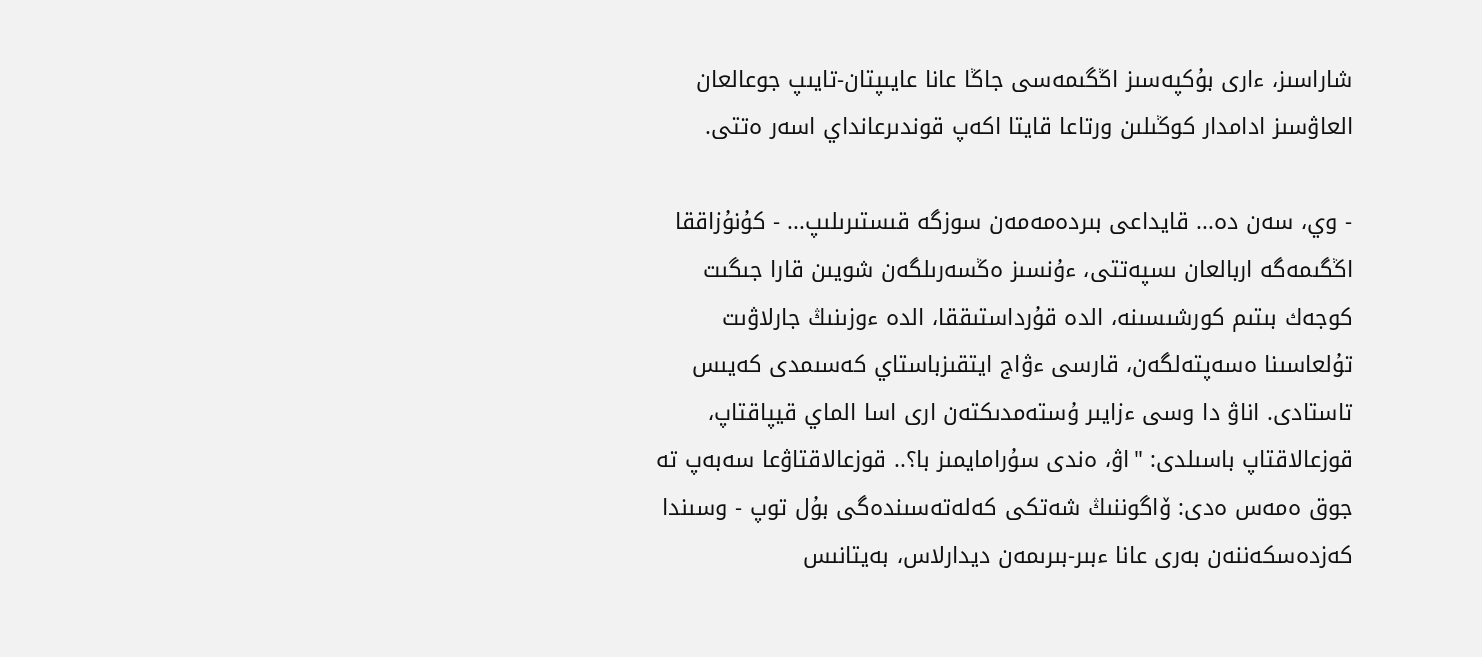شاراسىز، ءارى بۇكپەسىز اڭگىمەسى جاڭا عانا عايىپتان-تايىپ جوعالعان العاۋسىز ادامدار كوڭىلىن ورتاعا قايتا اكەپ قوندىرعانداي اسەر ەتتى.

- وي، سەن دە... قايداعى بىردەمەمەن سوزگە قىستىرىلىپ... - كۇنۇزاققا اڭگىمەگە اربالعان ىسپەتتى، ءۇنسىز ەڭسەرىلگەن شويىن قارا جىگىت كوجەك بىتىم كورشىسىنە، الدە قۇرداستىققا، الدە ءوزىنىڭ جارلاۋىت تۇلعاسىنا ەسەپتەلگەن، قارسى ءۋاج ايتقىزباستاي كەسىمدى كەيىس تاستادى. اناۋ دا وسى ءزايىر ۇستەمدىكتەن ارى اسا الماي قيپاقتاپ، قوزعالاقتاپ باسىلدى: "اۋ، ەندى سۇرامايمىز با؟.. قوزعالاقتاۋعا سەبەپ تە جوق ەمەس ەدى: ۆاگوننىڭ شەتكى كەلەتەسىندەگى بۇل توپ - وسىندا كەزدەسكەننەن بەرى عانا ءبىر-بىرىمەن ديدارلاس، بەيتانىس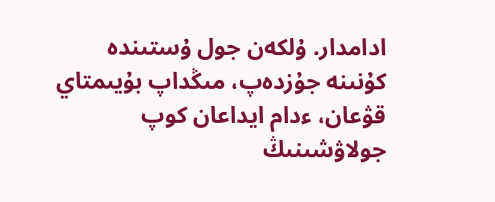ادامدار. ۇلكەن جول ۇستىندە كۇنىنە جۇزدەپ، مىڭداپ بۇيىمتاي قۋعان، ءدام ايداعان كوپ جولاۋشىنىڭ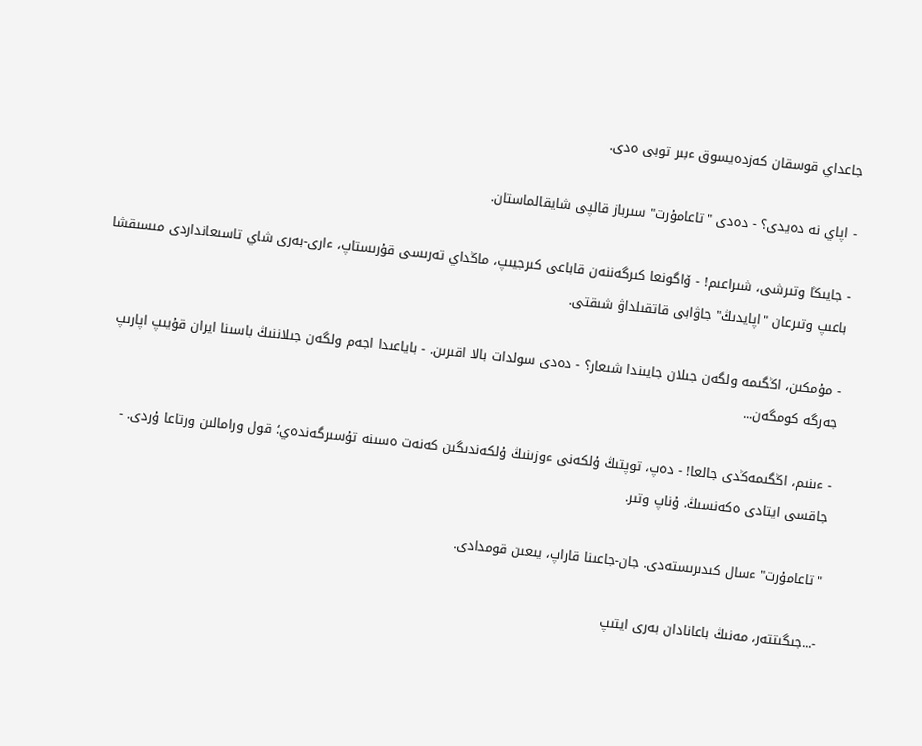جاعداي قوسقان كەزدەيسوق ءبىر توبى ەدى.

- اپاي نە دەيدى؟ - دەدى "تاعامۇرت" سىرباز قالپى شايقالماستان.

- جايىڭا وتىرشى، شىراعىم! - ۆاگونعا كىرگەننەن قاباعى كىرجيىپ، ماڭداي تەرىسى قۇرىستاپ، ءارى-بەرى شاي تاسىعانداردى مىسىقشا باعىپ وتىرعان "اپايدىڭ" جاۋابى قاتقىلداۋ شىقتى.

- مۇمكىن، اڭگىمە ولگەن جىلان جايىندا شىعار؟ - دەدى سولدات بالا اقىرىن. - باياعىدا اجەم ولگەن جىلاننىڭ باسىنا ايران قۇيىپ اپارىپ جەرگە كومگەن...

- ءىنىم، اڭگىمەڭدى جالعا! - دەپ، توپتىڭ ۇلكەنى ءوزىنىڭ ۇلكەندىگىن كەنەت ەسىنە تۇسىرگەندەي؛ قول ورامالىن ورتاعا ۇردى. - جاقسى ايتادى ەكەنسىڭ. ۇناپ وتىر.

"تاعامۇرت" ءسال كىدىرىستەدى. جان-جاعىنا قاراپ، يىعىن قومدادى.

-...جىگىتتەر، مەنىڭ باعانادان بەرى ايتىپ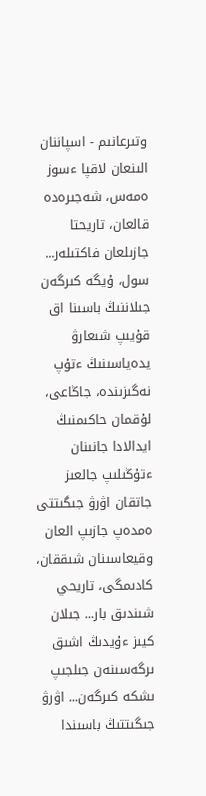وتىرعانىم - اسپاننان الىنعان لاقپا ءسوز ەمەس، شەجىرەدە قالعان، تاريحتا جازىلعان فاكتىلەر... سول، ۇيگە كىرگەن جىلاننىڭ باسىنا اق قۇيىپ شىعارۋ يدەياسىنىڭ ءتۇپ نەگىزىندە، جاڭاعى، لۇقمان حاكىمنىڭ ايدالادا جانىنان ءتۇڭىلىپ جالعىز جاتقان اۋرۋ جىگىتتى ەمدەپ جازىپ العان وقيعاسىنان شىققان، كادىمگى، تاريحي شىندىق بار... جىلان كيىز ءۇيدىڭ اشىق ىرگەسىنەن جىلجىپ ىشكە كىرگەن... اۋرۋ جىگىتتىڭ باسىندا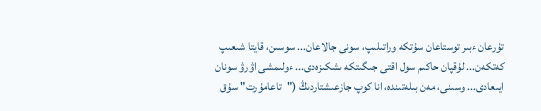تۇرعان ءبىر توستاعان سۇتكە وراتىلىپ، سونى جالاعان... سوسىن، قايتا شىعىپ كەتكەن... لۇقپان حاكىم سول اقتى جىگىتكە ىشكىزەدى... ءولىمشى اۋرۋ سونان ايىعادى... وسىنى، مەن بىلەتىندە، انا كوپ جازعىشتاردىڭ ("تاعامۇرت" سۇق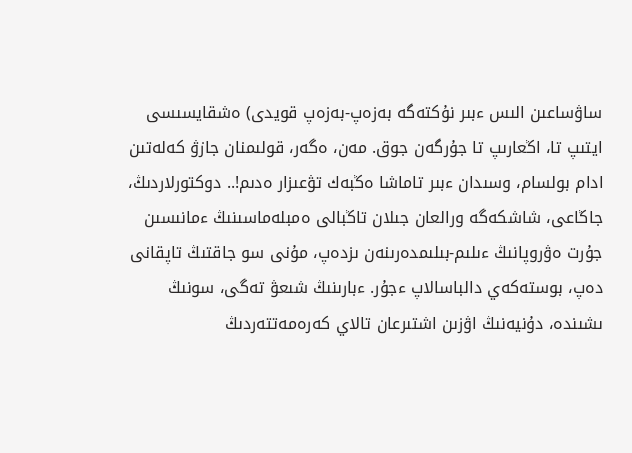ساۋساعىن الىس ءبىر نۇكتەگە بەزەپ-بەزەپ قويدى) ەشقايسىسى ايتىپ تا، اڭعارىپ تا جۇرگەن جوق. مەن، ەگەر، قولىمنان جازۋ كەلەتىن ادام بولسام، وسىدان ءبىر تاماشا ەڭبەك تۋعىزار ەدىم!.. دوكتورلاردىڭ، جاڭاعى، شاشكەگە ورالعان جىلان تاڭبالى ەمبلەماسىنىڭ ءمانىسىن جۇرت ەۋروپانىڭ ءىلىم-بىلىمدەرىنەن ىزدەپ، مۇنى سو جاقتىڭ تاپقانى دەپ، بوستەكەي دالباسالاپ ءجۇر. ءبارىنىڭ شىعۋ تەگى، سونىڭ ىشىندە، دۇنيەنىڭ اۋزىن اشتىرعان تالاي كەرەمەتتەردىڭ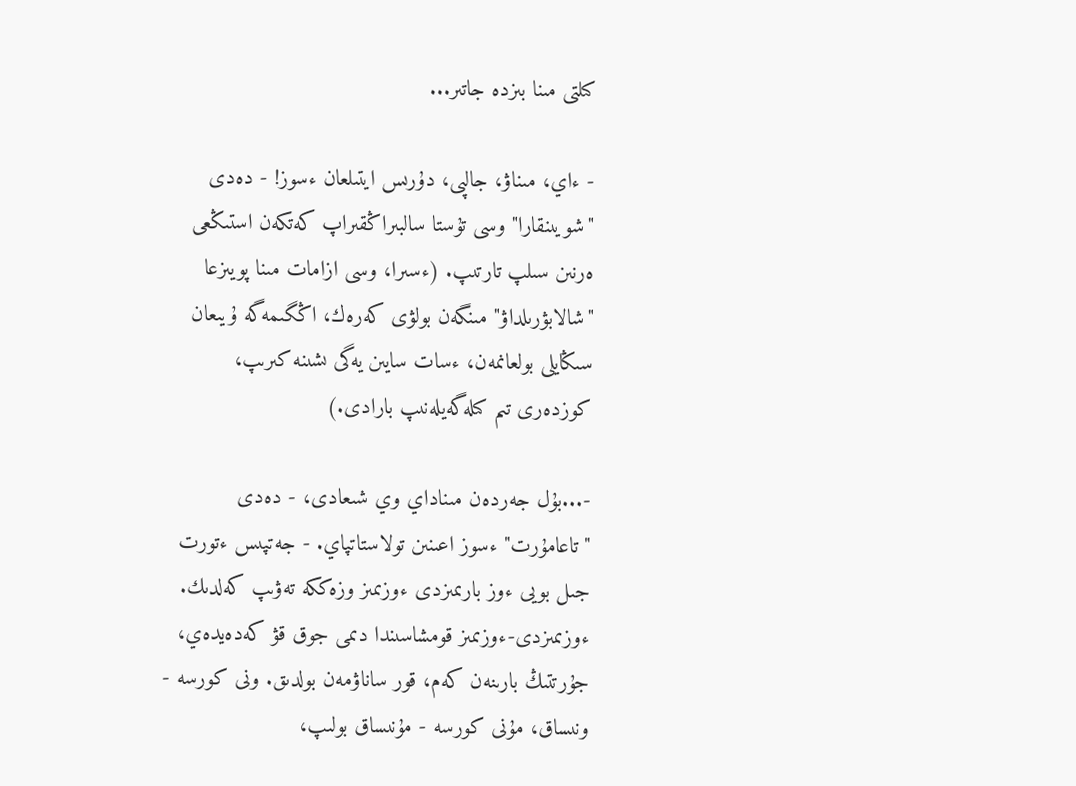كىلتى مىنا بىزدە جاتىر...

- ءاي، مىناۋ، جالپى، دۇرىس ايتىلعان ءسوز! - دەدى "شويىنقارا" وسى تۇستا سالبىراڭقىراپ كەتكەن استىڭعى ەرنىن سىلپ تارتىپ. (ءسىرا، وسى ازامات مىنا پويىزعا "شالابۋرىلداۋ" مىنگەن بولۋى كەرەك، اڭگىمەگە ۇيىعان سىڭايلى بولعانمەن، ءسات سايىن يەگى ىشىنە كىرىپ، كوزدەرى تىم كىلەگەيلەنىپ بارادى.)

-...بۇل جەردەن مىناداي وي شىعادى، - دەدى "تاعامۇرت" ءسوز اعىنىن تولاستاتپاي. - جەتپىس ءتورت جىل بويى ءوز بارىمىزدى ءوزىمىز وزەككە تەۋىپ كەلدىك. ءوزىمىزدى-ءوزىمىز قومشاسىندا دىمى جوق قۋ كەدەيدەي، جۇرتتىڭ بارىنەن كەم، قور ساناۋمەن بولدىق. ونى كورسە - ونىساق، مۇنى كورسە - مۇنىساق بولىپ،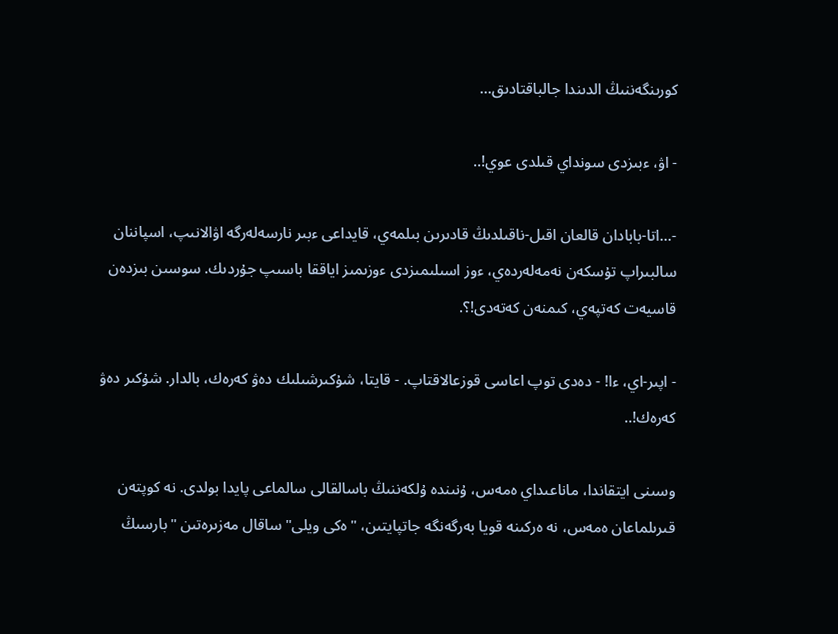كورىنگەننىڭ الدىندا جالباقتادىق...

- اۋ، ءبىزدى سونداي قىلدى عوي!..

-...اتا-بابادان قالعان اقىل-ناقىلدىڭ قادىرىن بىلمەي، قايداعى ءبىر نارسەلەرگە اۋالانىپ، اسپاننان سالبىراپ تۇسكەن نەمەلەردەي، ءوز اسىلىمىزدى ءوزىمىز اياققا باسىپ جۇردىك. سوسىن بىزدەن قاسيەت كەتپەي، كىمنەن كەتەدى!؟.

- اپىر-اي، ءا! - دەدى توپ اعاسى قوزعالاقتاپ. - قايتا، شۇكىرشىلىك دەۋ كەرەك، بالدار. شۇكىر دەۋ كەرەك!..

وسىنى ايتقاندا، ماناعىداي ەمەس، ۇنىندە ۇلكەننىڭ باسالقالى سالماعى پايدا بولدى. نە كوپتەن قىرىلماعان ەمەس، نە ەركىنە قويا بەرگەنگە جاتپايتىن، "ەكى ويلى" ساقال مەزىرەتىن "بارسىڭ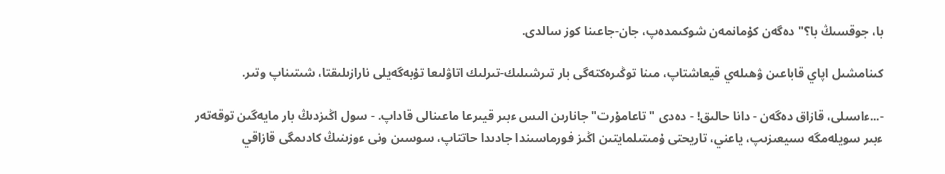با، جوقسىڭ با؟" دەگەن كۇمانمەن شوكىمدەپ، جان-جاعىنا كوز سالدى.

كىنامشىل اپاي قاباعىن ۋهىلەي قيعاشتاپ، مىنا توڭىرەكتەگى بار تىرشىلىك-تىرلىك اتاۋلىعا تۇبەگەيلى نارازىلىقتا، شىتىناپ وتىر.

-...ءاسىلى، قازاق دەگەن - دانا حالىق! - دەدى "تاعامۇرت" جانارىن الىس ءبىر قيىرعا ماعىنالى قاداپ. - سول اڭىزدىڭ بار مايەگىن توقەتەر ءبىر سويلەمگە سىيعىزىپ، ياعني، تاريحتى ۇمىتىلمايتىن اڭىز فورماسىندا جادىدا حاتتاپ، سوسىن ونى ءوزىنىڭ كادىمگى قازاقي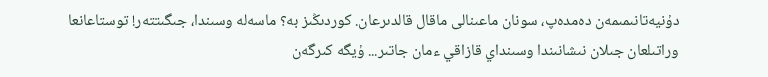دۇنيەتانىمىمەن دەمدەپ، سونان ماعىنالى ماقال قالدىرعان. كوردىڭىز بە؟ ماسەلە وسىندا، جىگىتتەر! توستاعانعا وراتىلعان جىلان نىشانىندا وسىنداي قازاقي ءمان جاتىر... ۇيگە كىرگەن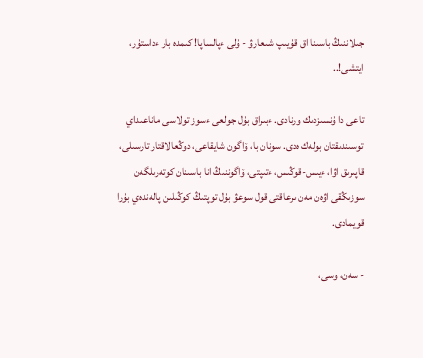جىلاننىڭ باسىنا اق قۇيىپ شىعارۋ - ۇلى ءپالساپا! كىمدە بار ءداستۇر، ايتشى!..

تاعى دا ۇنسىزدىك ورنادى. ءبىراق بۇل جولعى ءسوز تولاسى ماناعىداي توسىندىقتان بولەك ەدى. سونان با، ۆاگون شايقاعى، دوڭعالاقتار تارسىلى، قاپىرىق اۋا، ءيىس-قوڭىس، ءتىپتى، ۆاگوننىڭ انا باسىنان كوتەرىلگەن سوزىڭقى اۋەن مەن ىرعاقتى قول سوعۋ بۇل توپتىڭ كوڭىلىن پالەندەي بۇرا قويمادى.

- سەن، وسى،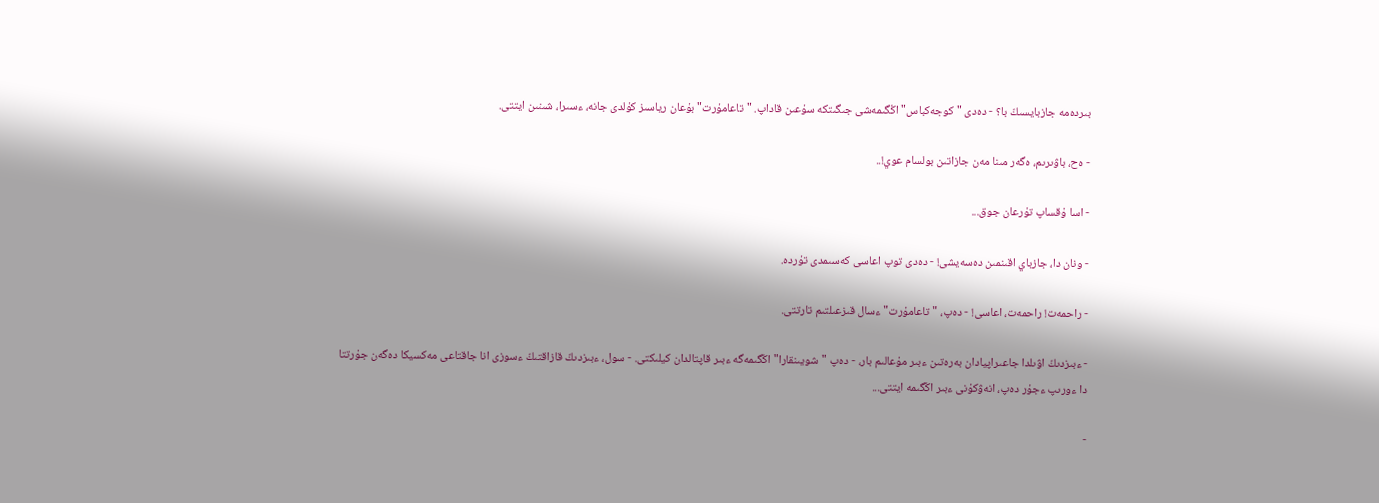بىردەمە جازبايسىڭ با؟ - دەدى "كوجەكباس" اڭگىمەشى جىگىتكە سۇعىن قاداپ. "تاعامۇرت" بۇعان رياسىز كۇلدى جانە، ءسىرا، شىنىن ايتتى.

- ەح، باۋىرىم، ەگەر مىنا مەن جازاتىن بولسام عوي!..

- اسا ۇقساپ تۇرعان جوق...

- ونان دا، جازباي اقىنمىن دەسەيشى! - دەدى توپ اعاسى كەسىمدى تۇردە.

- راحمەت! راحمەت، اعاسى! - دەپ، "تاعامۇرت" ءسال قىزعىلتىم تارتتى.

- ءبىزدىڭ اۋىلدا جاعىراپيادان بەرەتىن ءبىر مۇعالىم بار، - دەپ "شويىنقارا" اڭگىمەگە ءبىر قاپتالدان كيلىكتى. - سول، ءبىزدىڭ قازاقتىڭ ءسوزى انا جاقتاعى مەكسيكا دەگەن جۇرتتا دا ءورىپ ءجۇر دەپ، انەۋكۇنى ءبىر اڭگىمە ايتتى...

-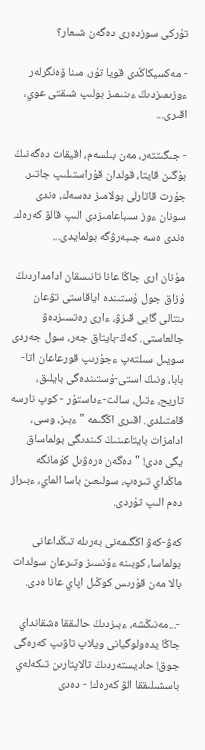تۇركى سوزدەرى دەگەن شىعار؟

- مەكسيكاڭدى قويا تۇر، مىنا ۆەنگرلەر ءوزىمىزدىڭ ءىنىمىز بولىپ شىقتى عوي، اقىرى...

- جىگىتتەر، مەن بىلسەم، اقيقات دەگەنىڭ بۇگىن قايتا، قولدان قۇراستىلىپ جاتىر. جۇرت قاتارلى بولامىز دەسەك، ەندى سونان ءوز سىباعامىزدى الىپ قالۋ كەرەك. ەندى ەسە جىبەرۋگە بولمايدى...

مۇنان ارى جاڭا عانا تانىسقان ادامداردىڭ ۇزاق جول ۇستىندە اياقاستى تۋعان ىنتالى گابى قىزۋ، ءارى رەتسىزدەۋ جالعاستى. كەڭ-بايتاق جەر، سول جەردى سويىل سىلتەپ ءجۇرىپ قورعاعان اتا-بابا، ونىڭ استى-ۇستىندەگى بايلىق، تاريح، ءتىل، سالت-ءداستۇر - كوپ نارسە قامتىلدى. اقىرى اڭگىمە "ءبىز، وسى، ادامزات بايتاعىنىڭ كىندىگى بولماساق يگى ەدى! " دەگەن ەرەۋىل كۇمانگە ماڭداي تىرەپ، سولىعىن باسا الماي، ءبىراز دەم الىپ تۇردى.

كەۋ-كەۋ اڭگىمەنى بەرىلە تىڭداعانى بولماسا، كوبىنە ءۇنسىز وتىرعان سولدات بالا مەن قۇرىس كوڭىل اپاي عانا ەدى.

-...مەنىڭشە، ءبىزدىڭ حالىققا ەشقانداي جاڭا يدەولوگيانى ويلاپ تاۋىپ كەرەگى جوق! حاديستەردىڭ تالاپتارىن تىكەلەي باسشىلىققا الۋ كەرەك! - دەدى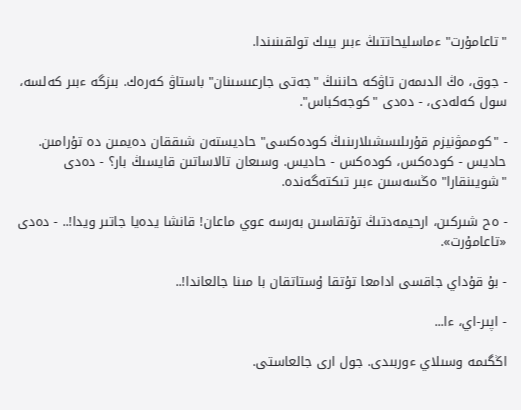"تاعامۇرت" ءماسليحاتتىڭ ءبىر بيىك تولقىنىندا.

- جوق، ەڭ الدىمەن تاۋكە حاننىڭ "جەتى جارعىسىنان" باستاۋ كەرەك. بىزگە ءبىر كەلسە، سول كەلەدى، - دەدى "كوجەكباس".

- "كوممۋنيزم قۇرىلىسشىلارىنىڭ كودەكسى" حاديستەن شىققان دەيمىن دە تۇرامىن. حاديس - كودەكس، كودەكس - حاديس. وسىعان تالاساتىن قايسىڭ بار؟ - دەدى "شويىنقارا" ەڭسەسىن ءبىر تىكتەگەندە.

- ەح شىركىن، ارحيمەدتىڭ تۇتقاسىن بەرسە عوي ماعان! قانشا يدەيا جاتىر ويدا!.. - دەدى «تاعامۇرت».

- بۇ قۇداي جاقسى ادامعا تۇتقا ۇستاتقان با مىنا جالعاندا!..

- اپىر-اي، ءا...

اڭگىمە وسىلاي ءوربىدى. جول ارى جالعاستى.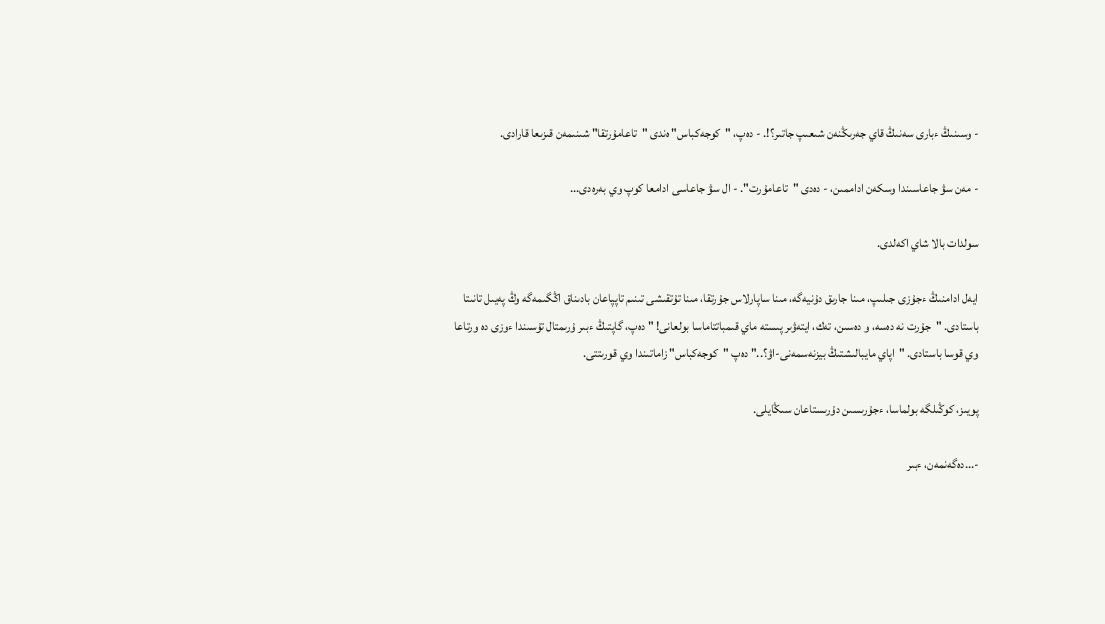- وسىنىڭ ءبارى سەنىڭ قاي جەرىڭنەن شىعىپ جاتىر؟!. - دەپ، "كوجەكباس" ەندى "تاعامۇرتقا" شىنىمەن قىزىعا قارادى.

- مەن سۋ جاعاسىندا وسكەن اداممىن، - دەدى "تاعامۇرت". - ال سۋ جاعاسى ادامعا كوپ وي بەرەدى...

سولدات بالا شاي اكەلدى.

ايەل ادامنىڭ ءجۇزى جىلىپ، مىنا جارىق دۇنيەگە، مىنا ساپارلاس جۇرتقا، مىنا تۇتقىشى تىنىم تاپپاعان بادىناق اڭگىمەگە وڭ پەيىل تانىتا باستادى. "جۇرت نە دەسە، و دەسىن، تەك، ايتەۋىر پىستە ماي قىمباتتاماسا بولعانى! " دەپ، گاپتىڭ ءبىر ۇرىمتال تۇسىندا ءوزى دە ورتاعا وي قوسا باستادى. "اپاي مايبالىشتىڭ بيزنەسمەنى-اۋ؟.." دەپ "كوجەكباس" زاماتىندا وي قورىتتى.

پويىز، كوڭىلگە بولماسا، ءجۇرىسىن دۇرىستاعان سىڭايلى.

-...دەگەنمەن، ءبىر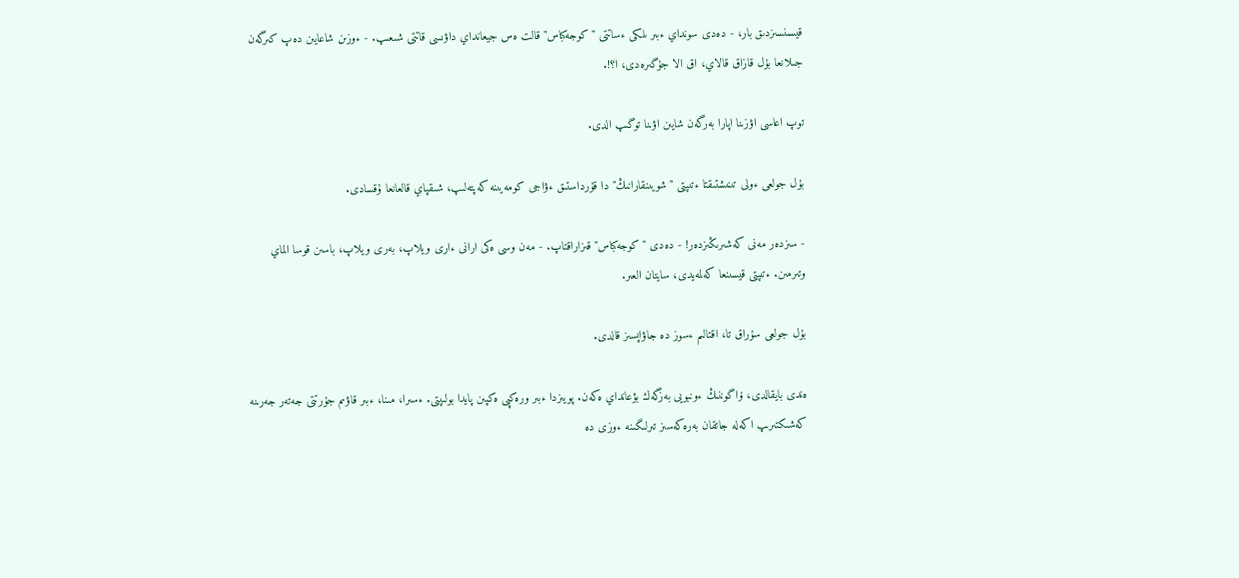قيسىنسىزدىق بار، - دەدى سونداي ءبىر ىلكى ءساتتى "كوجەكباس" قالت ەس جيعانداي داۋىسى قاتتى شىعىپ. - ءوزىن شاعايىن دەپ كىرگەن جىلانعا بۇل قازاق قالاي، اق الا جۇگىرەدى، ا؟!.

توپ اعاسى اۋزىنا اپارا بەرگەن شايىن اۋىنا توگىپ الدى.

بۇل جولعى ءولى تىنىشتىقتا ءتىپتى "شويىنقارانىڭ" دا قۇرداستىق ءۋاجى كومەيىنە كەپتەلىپ، شىقپاي قالعانعا ۇقسادى.

- سىزدەر مەنى كەشىرىڭىزدەر! - دەدى "كوجەكباس" قىزاراقتاپ. - مەن وسى ەكى ارانى ءارى ويلاپ، بەرى ويلاپ، باسىن قوسا الماي وتىرمىن. ءتىپتى قيسىنعا كەلمەيدى، سايتان العىر.

بۇل جولعى سۇراق تا، اقتالىم ءسوز دە جاۋاپسىز قالدى.

ەندى بايقالدى، ۆاگوننىڭ ءونبويى بەزگەك بۋعانداي ەكەن. پويىزدا ءبىر ورەكپى ەكپىن پايدا بولىپتى. ءسىرا، مىنا، ءبىر قاۋىم جۇرتتى جەتەر جەرىنە كەشىكتىرىپ اكەلە جاتقان بەرەكەسىز تىرلىگىنە ءوزى دە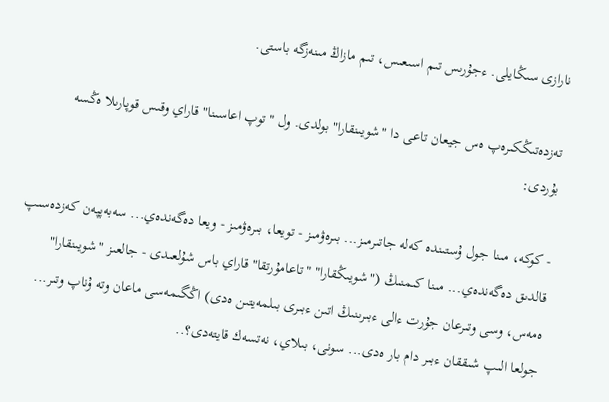نارازى سىڭايلى. ءجۇرىس تىم اسىعىس، تىم مازاڭ مىنەزگە باستى.

تەزدەتىڭكىرەپ ەس جيعان تاعى دا "شويىنقارا" بولدى. ول "توپ اعاسىنا" قاراي وقىس قوپارىلا ەڭسە بۇردى:

- كوكە، مىنا جول ۇستىندە كەلە جاتىرمىز... بىرەۋمىز - تويعا، بىرەۋمىز - ويعا دەگەندەي... سەبەپپەن كەزدەسىپ قالدىق دەگەندەي... مىنا كىمنىڭ ("شويىڭقارا" "تاعامۇرتقا" قاراي باس شۇلعىدى - جالعىز "شويىنقارا" ەمەس، وسى وتىرعان جۇرت ءالى ءبىرىنىڭ اتىن ءبىرى بىلمەيتىن ەدى) اڭگىمەسى ماعان وتە ۇناپ وتىر... جولعا الىپ شىققان ءبىر دام بار ەدى... سونى، بىلاي، نەتسەك قايتەدى؟..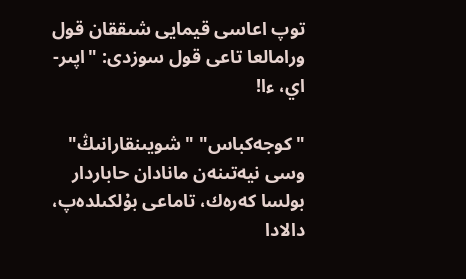توپ اعاسى قيمايى شىققان قول ورامالعا تاعى قول سوزدى: "اپىر-اي، ءا!

"كوجەكباس" "شويىنقارانىڭ" وسى نيەتىنەن مانادان حاباردار بولسا كەرەك، تاماعى بۇلكىلدەپ، دالادا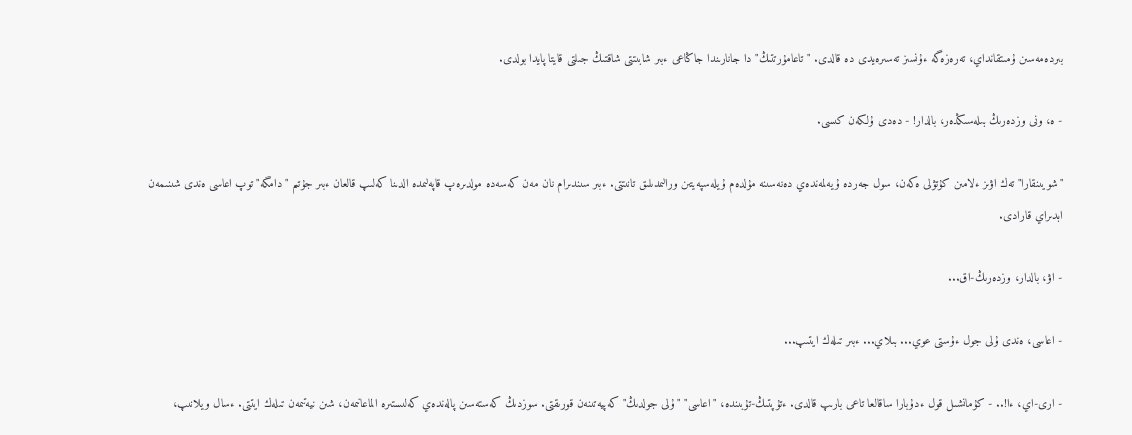بىردەمەسىن ۇمىتقانداي، تەرەزەگە ءۇنسىز تەسىرەيدى دە قالدى. "تاعامۇرتتىڭ" دا جانارىندا جاڭاعى ءبىر شابىتتى شاقتىڭ جىلتى قايتا پايدا بولدى.

- ە، ونى وزدەرىڭ بىلەسىڭدەر، بالدار! - دەدى ۇلكەن كىسى.

"شويىنقارا" تەك اۋىز ءلامىن كۇتۋلى ەكەن، سول جەردە ۇيەلمەندەي دەنەسىنە مۇلدەم ۇيلەسپەيتىن ورالىمدىلىق تانىتتى. ءبىر سىندىرام نان مەن كەسەدە مولدىرەپ قاپەلىمدە الدىنا كەلىپ قالعان ءبىر جۇتىم "دامگە" توپ اعاسى ەندى شىنىمەن ابدىراي قارادى.

- اۋ، بالدار، وزدەرىڭ-اق...

- اعاسى، ەندى ۇلى جول ءۇستى عوي... بىلاي... ءبىر تىلەك ايتىپ...

- ارى-اي، ءا!.. - كۇمانشىل قول ءدۇبارا ساقالعا تاعى بارىپ قالدى. ءتۇپتىڭ-تۇبىندە، "اعاسى" "ۇلى جولدىڭ" كەپيەتىنەن قورىقتى. سوزدىڭ كەستەسىن پالەندەي كەلىستىرە الماعانىمەن، شىن نيەتىمەن تىلەك ايتتى. ءسال ويلانىپ،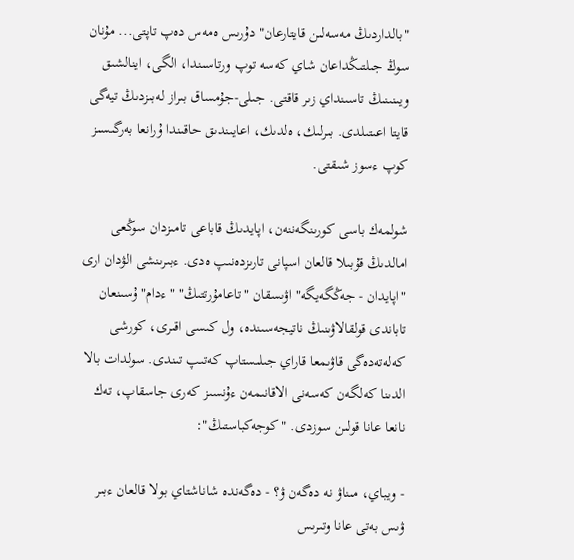"بالداردىڭ مەسەلىن قايتارعان" دۇرىس ەمەس دەپ تاپتى... مۇنان سوڭ جىلتىڭداعان شاي كەسە توپ ورتاسىندا، الگى، اينالشىق ويىنىنىڭ تاسىنداي زىر قاقتى. جىلى-جۇمساق بىراز لەبىزدىڭ تيەگى قايتا اعىتىلدى. بىرلىك، ەلدىك، اعايىندىق حاقىندا ۇرانعا بەرگىسىز كوپ ءسوز شىقتى.

شولمەك باسى كورىنگەننەن، اپايدىڭ قاباعى تامىزدان سوڭعى امالدىڭ قۇبىلا قالعان اسپانى تارىزدەنىپ ەدى. ءبىرىنشى الۋدان ارى "اپايدان - جەڭگەيگە" اۋىسقان "تاعامۇرتتىڭ" "ءدام" ۇسىنعان تاباندى قولقالاۋىنىڭ ناتيجەسىندە، ول كىسى اقىرى، كورشى كەلەتەدەگى قاۋىمعا قاراي جىلىستاپ كەتىپ تىندى. سولدات بالا الدىنا كەلگەن كەسەنى الاقانىمەن ءۇنسىز كەرى جاسقاپ، تەك نانعا عانا قولىن سوزدى. "كوجەكباستىڭ":

- ويباي، مىناۋ نە دەگەن ۋ؟ - دەگەندە شاناشتاي بولا قالعان ءبىر ۋىس بەتى عانا وتىرىس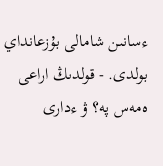ءسانىن شامالى بۇزعانداي بولدى. - قولدىڭ اراعى ەمەس پە؟ ۋ ءدارى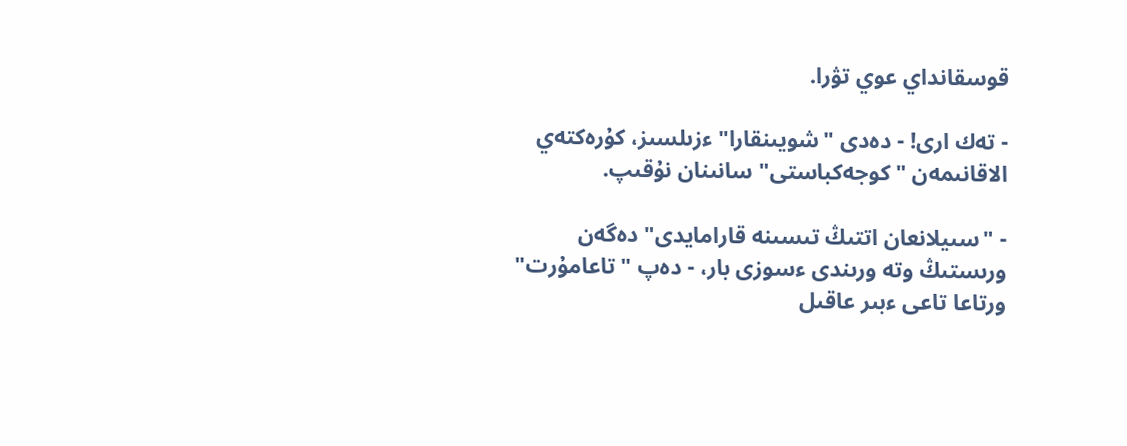قوسقانداي عوي تۋرا.

- تەك ارى! - دەدى "شويىنقارا" ءزىلسىز، كۇرەكتەي الاقانىمەن "كوجەكباستى" سانىنان نۇقىپ.

- "سىيلانعان اتتىڭ تىسىنە قارامايدى" دەگەن ورىستىڭ وتە ورىندى ءسوزى بار، - دەپ "تاعامۇرت" ورتاعا تاعى ءبىر عاقىل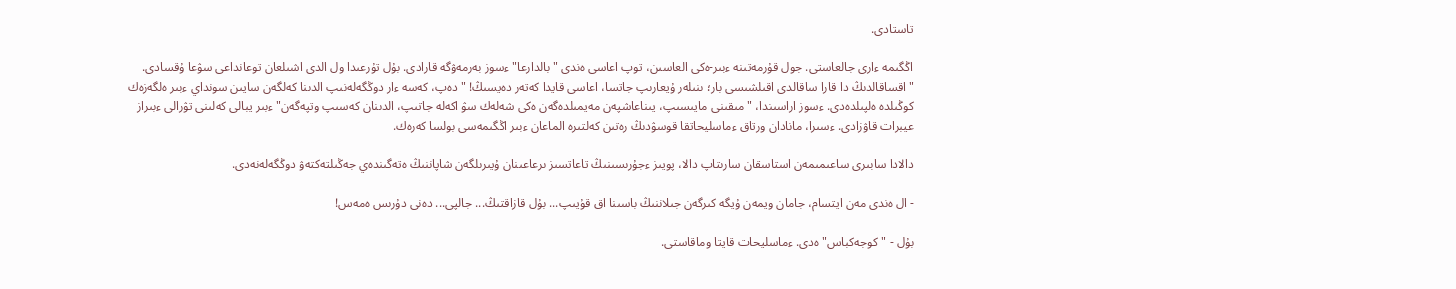تاستادى.

اڭگىمە ءارى جالعاستى. جول قۇرمەتىنە ءبىر-ەكى العاسىن، توپ اعاسى ەندى "بالدارعا" ءسوز بەرمەۋگە قارادى. بۇل تۇرعىدا ول الدى اشىلعان توعانداعى سۋعا ۇقسادى. "اقساقالدىڭ دا قارا ساقالدى اقىلشىسى بار؛ ىنىلەر ۇيعارىپ جاتسا، اعاسى قايدا كەتەر دەيسىڭ! " دەپ، كەسە ءار دوڭگەلەنىپ الدىنا كەلگەن سايىن سونداي ءبىر ەلگەزەك كوڭىلدە ەلپىلدەدى. ءسوز اراسىندا، "مىقىنى مايىسىپ، يىناعاشپەن مەيمىلدەگەن ەكى شەلەك سۋ اكەلە جاتىپ، الدىنان كەسىپ وتپەگەن" ءبىر يبالى كەلىنى تۋرالى ءبىراز عيبرات قاۋزادى. ءسىرا، مانادان ورتاق ءماسليحاتقا قوسۋدىڭ رەتىن كەلتىرە الماعان ءبىر اڭگىمەسى بولسا كەرەك.

دالادا سابىرى ساعىمىمەن استاسقان سارىتاپ دالا، پويىز ءجۇرىسىنىڭ تاعاتسىز ىرعاعىنان ۇيىرىلگەن شاپاننىڭ ەتەگىندەي جەڭىلتەكتەۋ دوڭگەلەنەدى.

- ال ەندى مەن ايتسام، جامان ويمەن ۇيگە كىرگەن جىلاننىڭ باسىنا اق قۇيىپ... بۇل قازاقتىڭ... جالپى... دەنى دۇرىس ەمەس!

بۇل - "كوجەكباس" ەدى. ءماسليحات قايتا وماقاستى.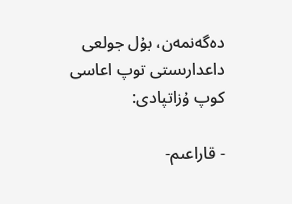دەگەنمەن، بۇل جولعى داعدارىستى توپ اعاسى كوپ ۇزاتپادى:

- قاراعىم-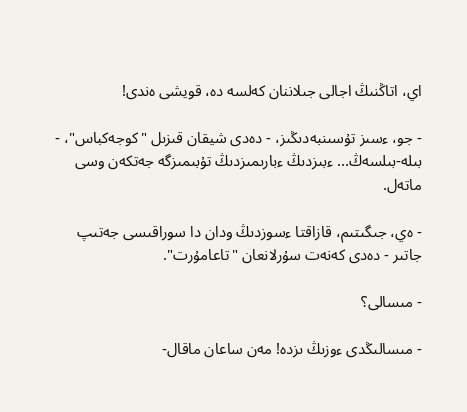اي، اتاڭنىڭ اجالى جىلاننان كەلسە دە، قويشى ەندى!

- جو، ءسىز تۇسىنبەدىڭىز، - دەدى شيقان قىزىل "كوجەكباس"، - بىلە-بىلسەڭ... ءبىزدىڭ ءبارىمىزدىڭ تۇبىمىزگە جەتكەن وسى ماتەل.

- ەي، جىگىتىم، قازاقتا ءسوزدىڭ ودان دا سوراقىسى جەتىپ جاتىر - دەدى كەنەت سۇرلانعان "تاعامۇرت".

- مىسالى؟

- مىسالىڭدى ءوزىڭ ىزدە! مەن ساعان ماقال-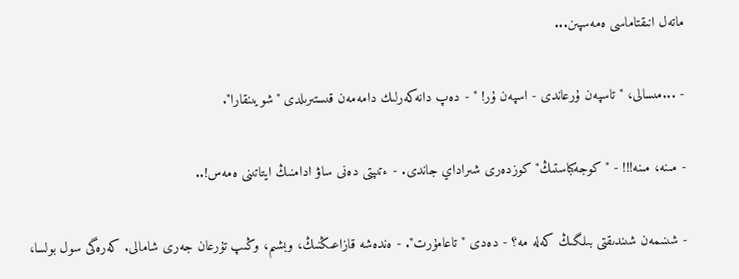ماتەل انىقتاماسى ەمەسپىن...

- ...مىسالى، "تاسپەن ۇرعاندى - اسپەن ۇر! " - دەپ دانەكەرلىك دامەمەن قىستىرىلدى "شويىنقارا".

- مىنە، مىنە!!! - "كوجەكباستىڭ" كوزدەرى شىراداي جاندى. - ءتىپتى دەنى ساۋ ادامنىڭ ايتاتىنى ەمەس!..

- شىنىمەن شىندىقتى بىلگىڭ كەلە مە؟ - دەدى "تاعامۇرت". - ەندەشە قازاعىڭنىڭ، وبشىم، وڭىپ تۇرعان جەرى شامالى. كەرەگى سول بولسا،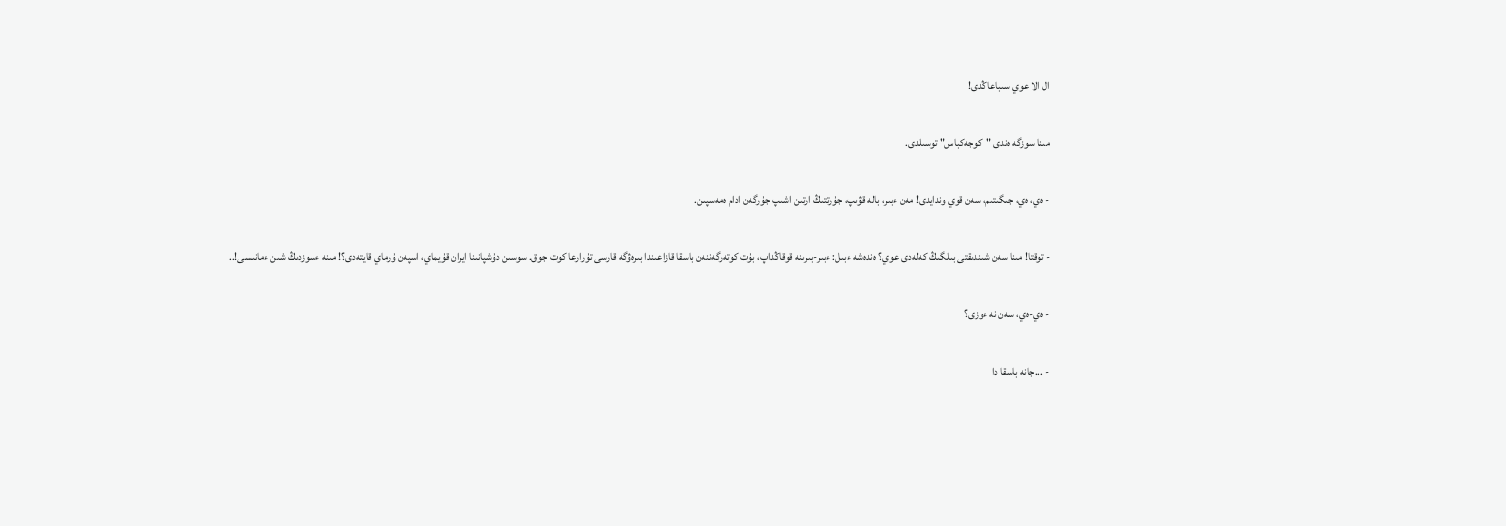ال الا عوي سىباعاڭدى!

مىنا سوزگە ەندى "كوجەكباس" توسىلدى.

- ەي، ەي، جىگىتىم، سەن قوي وندايدى! مەن ءبىر، بالە قۋىپ، جۇرتتىڭ ارتىن اشىپ جۇرگەن ادام ەمەسپىن.

- توقتا! مىنا سەن شىندىقتى بىلگىڭ كەلەدى عوي؟ ەندەشە ءبىل: ءبىر-بىرىنە قوقاڭداپ، بۇت كوتەرگەننەن باسقا قازاعىندا بىرەۋگە قارسى تۇرارعا كوت جوق. سوسىن دۇشپانىنا ايران قۇيماي، اسپەن ۇرماي قايتەدى؟! مىنە ءسوزدىڭ شىن ءمانىسى!..

- ەي-ەي، سەن نە ءوزى؟

- ...جانە باسقا دا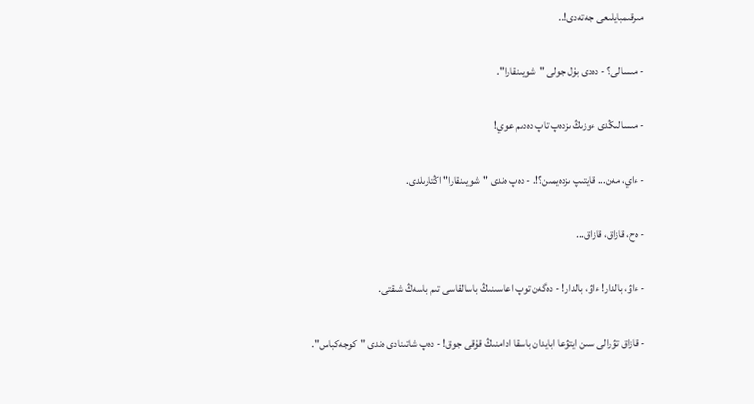مىرقىمبايلىعى جەتەدى!..

- مىسالى؟ - دەدى بۇل جولى "شويىنقارا".

- مىسالىڭدى ءوزىڭ ىزدەپ تاپ دەدىم عوي!

- ءاي، مەن... قايتىپ ىزدەيمىن؟!. - دەپ ەندى "شويىنقارا" اڭتارىلدى.

- ەح، قازاق، قازاق...

- ءاۋ، بالدار! ءاۋ، بالدار! - دەگەن توپ اعاسىنىڭ باسالقاسى تىم باسەڭ شىقتى.

- قازاق تۋرالى سىن ايتۋعا ابايدان باسقا ادامنىڭ قۇقى جوق! - دەپ شاتىنادى ەندى "كوجەكباس".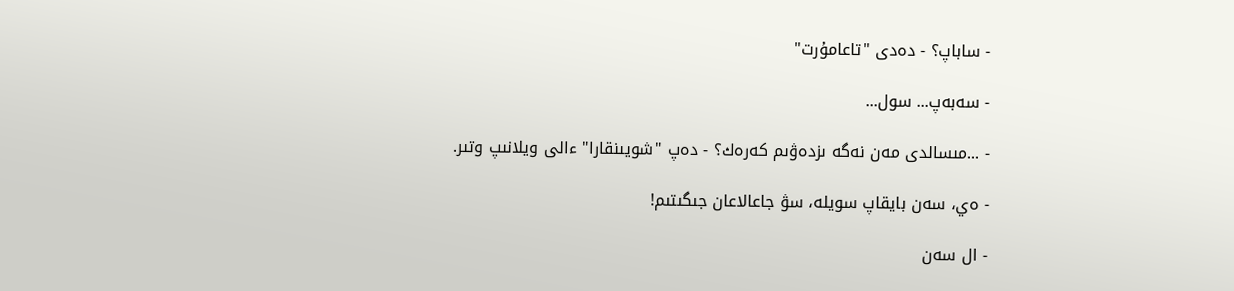- ساباپ؟ - دەدى "تاعامۇرت"

- سەبەپ... سول...

- ...مىسالدى مەن نەگە ىزدەۋىم كەرەك؟ - دەپ "شويىنقارا" ءالى ويلانىپ وتىر.

- ەي، سەن بايقاپ سويلە، سۋ جاعالاعان جىگىتىم!

- ال سەن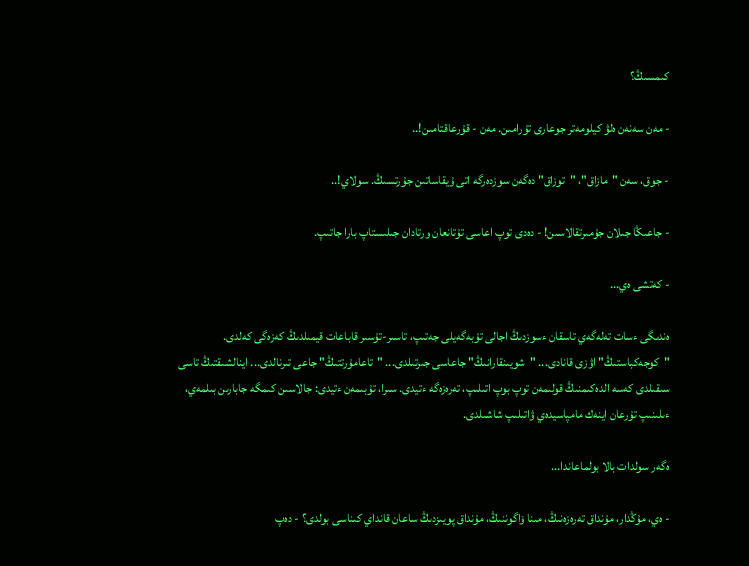كىمسىڭ؟

- مەن سەنەن ەلۋ كيلومەتر جوعارى تۇرامىن. مەن - قۇرعاقتامىن!..

- جوق، سەن "مازاق"، "توزاق" دەگەن سوزدەرگە اتى ۇيقاساتىن جۇرتسىڭ. سولاي!..

- جاعىڭا جىلان جۇمىرتقالاسىن! - دەدى توپ اعاسى تۇتانعان ورتادان جىلىستاپ بارا جاتىپ.

- كەتشى ەي...

ەندىگى ءسات تەلەگەي تاسقان ءسوزدىڭ اجالى تۇبەگەيلى جەتىپ، تاسىر-تۇسىر قاباعات قيمىلدىڭ كەزەگى كەلدى. "كوجەكباستىڭ" اۋزى قانادى... "شويىنقارانىڭ" جاعاسى جىرتىلدى... "تاعامۇرتتىڭ" جاعى تىرنالدى... اينالشىقتىڭ تاسى سىقىلدى كەسە الدەكىمنىڭ قولىمەن توپ بوپ اتىلىپ، تەرەزەگە ءتيدى. سىرا، تۇبىمەن ءتيدى: جالاسىن كىمگە جابارىن بىلمەي، ءىلىنىپ تۇرعان اينەك مامپاسيدەي ۋاتىلىپ شاشىلدى.

ەگەر سولدات بالا بولماعاندا...

- ەي، مۇڭدار، مۇنداق تەرەزەنىڭ، مىنا ۆاگوننىڭ، مۇنداق پويىزدىڭ ساعان قانداي كىناسى بولدى؟ - دەپ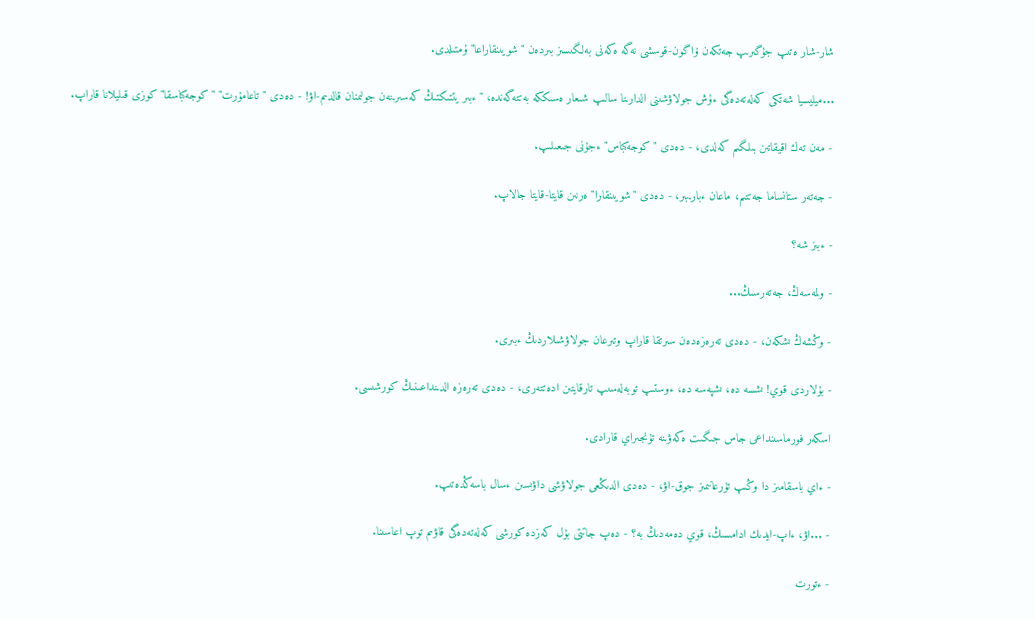شار-شار ەتىپ جۇگىرىپ جەتكەن ۆاگون-قوسشى نەگە ەكەنى بەلگىسىز بىردەن "شويىنقاراعا" ۇمتىلدى.

...ميليسيا شەتكى كەلەتەدەگى ءۇش جولاۋشىنى الدارىنا سالىپ شىعار ەسىككە بەتتەگەندە، "ءبىر يتتىكتىڭ كەسىرىنەن جولىمنان قالدىم-اۋ! - دەدى "تاعامۇرت" "كوجەكباسقا" كوزى قىليلانا قاراپ.

- مەن تەك اقيقاتىن بىلگىم كەلدى، - دەدى "كوجەكباس" ءجۇنى جىعىلىپ.

- جەتەر ستانساما جەتتىم، ماعان ءبارىبىر، - دەدى "شويىنقارا" ەرنىن قايتا-قايتا جالاپ.

- ءبىز شە؟

- ولمەسەڭ، جەتەرسىڭ...

- وڭشەڭ ىشكەن، - دەدى تەرەزەدەن سىرتقا قاراپ وتىرعان جولاۋشىلاردىڭ ءبىرى.

- بۇلاردى قوي! ىشسە دە، ىشپەسە دە، ءوستىپ توبەلەسىپ تارقايتىن ادەتتەرى، - دەدى تەرەزە الدىنداعىنىڭ كورشىسى.

اسكەر فورماسىنداعى جاس جىگىت ەكەۋىنە تۇنجىراي قارادى.

- ءاي باسقامىز دا وڭىپ تۇرعانىمىز جوق-اۋ، - دەدى الدىڭعى جولاۋشى داۋىسىن ءسال باسەڭدەتىپ.

- ...اۋ، ءاپ-ايدىك ادامسىڭ، قوي دەمەدىڭ بە؟ - دەپ جاتتى بۇل كەزدە كورشى كەلەتەدەگى قاۋىم توپ اعاسىنا.

- ءتورت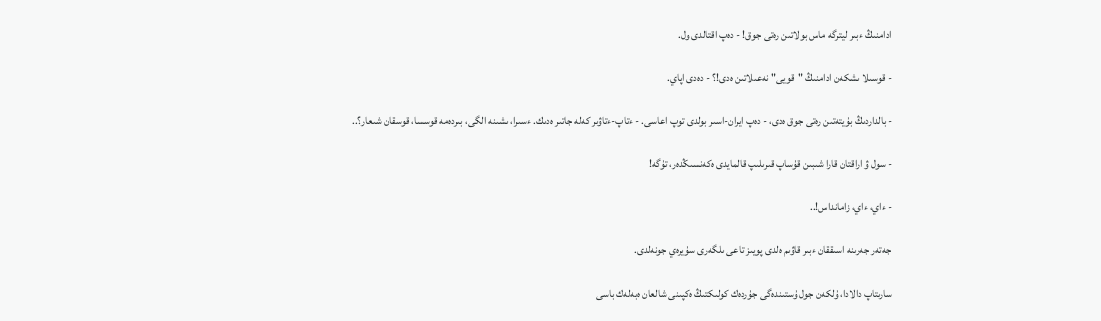ادامنىڭ ءبىر ليترگە ماس بولاتىن رەتى جوق! - دەپ اقتالدى ول.

- قوسىلا ىشكەن ادامنىڭ "قويى" نەعىلاتىن ەدى!؟ - دەدى اپاي.

- بالداردىڭ بۇيتەتىن رەتى جوق ەدى، - دەپ ايران-اسىر بولدى توپ اعاسى. - ءتاپ-ءتاۋىر كەلە جاتىر ەدىك. ءسىرا، ىشىنە الگى، بىردەمە قوسسا، قوسقان شىعار؟..

- سول ۋ اراقتان قارا شىبىن قۇساپ قىرىلىپ قالمايدى ەكەنسىڭدەر، تۇگە!

- ءاي، ءاي، زامانداس!..

جەتەر جەرىنە اسىققان ءبىر قاۋىم ەلدى پويىز تاعى ىلگەرى سۇيرەي جونەلدى.

سارىتاپ دالادا، ۇلكەن جول ۇستىندەگى جۇردەك كولىكتىڭ ەكپىنى شالعان ەبەلەك باسى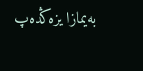بەيمازا يزەڭدەپ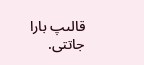قالىپ بارا جاتتى.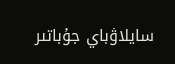سايلاۋباي جۇباتىر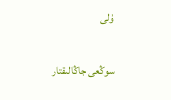ۇلى

سوڭعى جاڭالىقتار